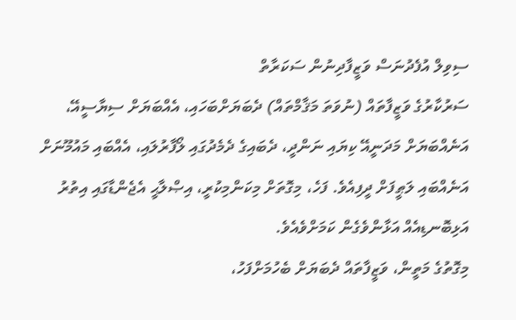ސިވިލް އުފެދުނަސް ވަޒީފާދިނުން ސަކަރާތް
ސަރުކާރުގެ ވަޒީފާތައް (ނުވަތަ މަޤާމްތައް) ދެބަޔަށްބަހައި، އެއްބަޔަށް ސިޔާސީއޭ، އަނެއްބަޔަށް މަދަނީއޭ ކިޔައި ނަންދީ، ދެބައިގެ ދެމެދުގައި ލޯފާރުލައި، އެއްބައި މައުމޫނަށް އަނެއްބައި ލަޠީފަށް ދީފިއެވެ. ފަހެ، މިގޮތަށް މިކަންމިކުރީ، އިޞްލާޙީ އެޖެންޑާގައި އިތުރު އަޅިބޮނޑިއެއް އަޅާންވެގެން ކަމަށްވެއެވެ.
މިގޮތުގެ މަތީން، ވަޒީފާތައް ދެބަޔަށް ބެހުމަށްފަހު،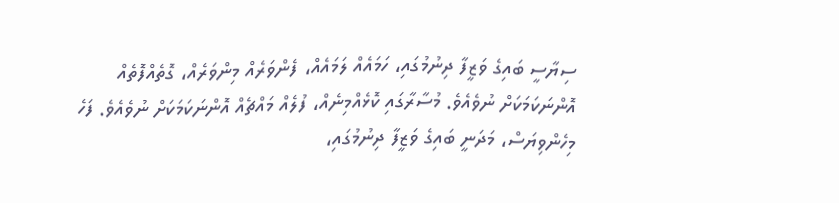ސިޔާސީ ބައިގެ ވަޒީފާ ދިނުމުގައި، ހަމައެއް ލަމައެއް، ފެންވަރެއް މިންވަރެއް، ގޮތެއްފޮތެއް އޮންނަކަމަކަށް ނުވެއެވެ. މުސާރާގައި ކޮޅެއްމިނެއް، ފުލެއް މައްޗެއް އޮންނަކަމަކަށް ނުވެއެވެ. ފަހެ މިހެންވިޔަސް، މަދަނީ ބައިގެ ވަޒީފާ ދިނުމުގައި،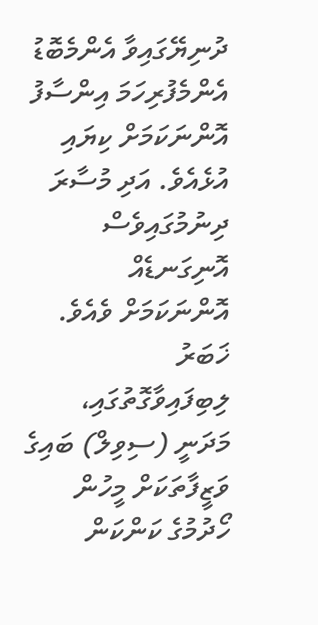ދުނިޔޭގައިވާ އެންމެބޮޑު އެންމެފުރިހަމަ އިންސާފު އޮންނަކަމަށް ކިޔައި އުޅެއެވެ. އަދި މުސާރަ ދިނުމުގައިވެސް އޮނިގަނޑެއް އޮންނަކަމަށް ވެއެވެ.
ޚަބަރު ލިބިފައިވާގޮތުގައި، މަދަނީ (ސިވިލް) ބައިގެ ވަޒީފާތަކަށް މީހުން ހޯދުމުގެ ކަންކަން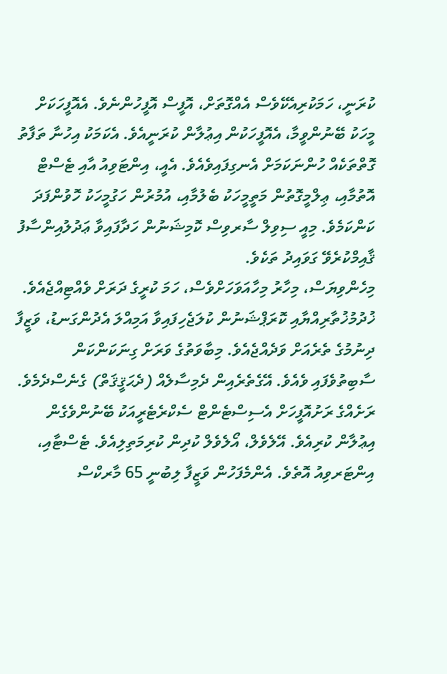ކުރަނީ، ހަމަކުރިއެކޭވެސް އެއްގޮތަށް، އޮފީސް އޮފީހުންނެވެ. އެއޮފީހަކަށް މީހަކު ބޭނުންވީމާ، އެއޮފީހަކުން އިޢުލާން ކުރަނީއެވެ. އެކަމަކު އިހުނާ ތަފާތު ގޮތްތަކެއް ހުންނަކަމަށް އެނގިފައިވެއެވެ. އެއީ، އިންޓަވިއު އާއި ޓެސްޓް އޮތުމާއި، ޢިލްމީގޮތުން މަތީމީހަކު ބެލުމާއި، އުމުރުން ހަގުމީހަކު ހޮވުންފަދަ ކަންކަމެވެ. މިއީ ސިވިލް ސާރވިސް ކޮމިޝަނުން ހަދާފައިވާ ޢަދުލުއިންސާފު ޤާއިމްކުރެވޭ ގަވައިދު ތަކެވެ.
މިހެންވިޔަސް، މިހާރު މިހާއަވަހަށްވެސް، ހަމަ ކުރީގެ ދަރަށް ވެއްޓިއްޖެއެވެ. ޚުދުމުޚުތާރިއްޔާއި ކޮރަޕްޝަނުން ކުލަޖެހިފައިވާ އަމިއްލަ އެދުންގަނޑު، ވަޒީފާ ދިނުމުގެ ތެރެއަށް ވަދެއްޖެއެވެ. މިބާވަތުގެ ވަރަށް ގިނަކަންކަން ސާބިތުވެފައި ވެއެވެ. އޭގެތެރެއިން ދެމިސާލެއް (ދެޙަޤީޤަތް) ގެނެސްދެމެވެ.
ރަށެއްގެ ރަށުއޮފީހަށް އެސިސްޓެންޓް ސެކްރެޓެރީއަކު ބޭނުންވެގެން އިޢުލާން ކުރިއެވެ. އޭލެވެލް، އޯލެވެލް ކުދިން ކުރިމަތިލިއެވެ. ޓެސްޓާއި، އިންޓަރވިއު އޮތެވެ. އެންމެފަހުން ވަޒީފާ ލިބުނީ 65 މާރކްސް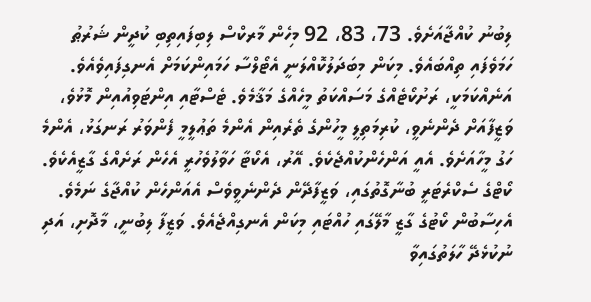ލިބުނު ކުއްޖާއަށެވެ. 73، 83، 92 މިހެން މާރކްސް ލިބިފައިތިބި ކުދީން ޝަރުޠު ހަމަވެފައި ތިއްބައެވެ. މިކަން މިބަދަލުކޮއްލަނީ އެޓޯލްސާ ހަމައިންކަމަށް އެނގިފައިވެއެވެ.
އަނެއްކަމަކީ، ރަށުކޯޓެއްގެ މަސައްކަތު މީހެއްގެ މަޤާމެވެ. ޓެސްޓާއި އިންޓަވިއުއިން މޮޅުވެ، ވަޒީފާއަށް ދެންނެވީ، ކުރިމަތިލީ މީހުންގެ ތެރެއިން އެންމެ ތަޢުލީމީ ފެންވަރު ރަނގަޅު، އެންމެ ހަގު މީހާއަށެވެ. އެއީ އަންހެންކުއްޖެކެވެ. އޭރު، އެކޯޓާ ހަވާލުވެހުރީ އެހެން ރަށެއްގެ ގާޒީއެކެވެ. ކޯޓްގެ ސެކްރެޓަރީ ބުނާގޮތުގައި، ވަޒީފާދޭން ދެންނެވީވެސް އެއަންހެން ކުއްޖާގެ ނަމެވެ. އެހިސާބުން ކޯޓުގެ ގާޒީ މާލޭގައި ހުއްޓައި މިކަން އެނގިއްޖެއެވެ. ވަޒީފާ ލިބުނީ، މާދޮށި، އަދި ނުކުޅެދޭ ހާލަތުގައިވާ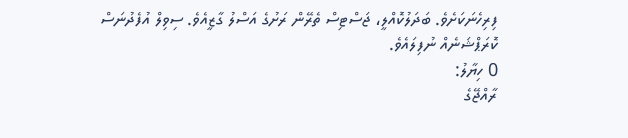ފިރިހެނަކަށެވެ. ބަދަލުކޮއްލީ، ޖަސްޓިސް ތެރޭން ރަށުގެ އަސްލު ގާޒީއެވެ. ސިވިލް އުފެދުނަސް ކޮރަޕްޝަނެއް ނުފިލައެވެ.
0 ހިޔާލު:
ރާއްޖޭގެ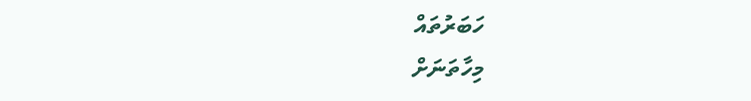ހަބަރުތައް
މިހާތަނަށް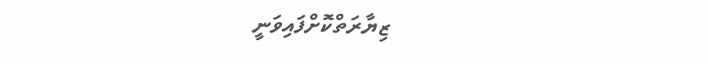ޒިޔާރަތްކޮށްފައިވަނީ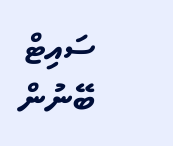ސައިޓް ބޭނުން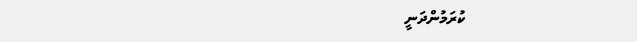ކުރަމުންދަނީ